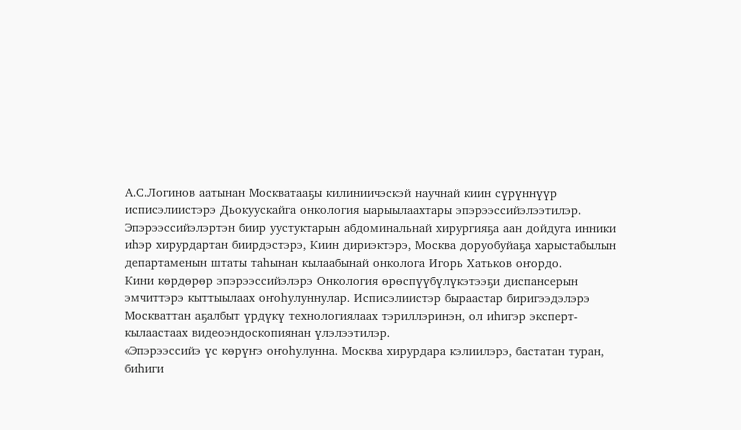А.С.Логинов аатынан Москватааҕы килиниичэскэй научнай киин сүрүннүүр исписэлиистэрэ Дьокуускайга онкология ыарыылаахтары эпэрээссийэлээтилэр. Эпэрээссийэлэртэн биир уустуктарын абдоминальнай хирургияҕа аан дойдуга инники иһэр хирурдартан биирдэстэрэ, Киин дириэктэрэ, Москва доруобуйаҕа харыстабылын департаменын штаты таһынан кылаабынай онколога Игорь Хатьков оҥордо.
Кини көрдөрөр эпэрээссийэлэрэ Онкология өрөспүүбүлүкэтээҕи диспансерын эмчиттэрэ кыттыылаах оҥоһулуннулар. Исписэлиистэр быраастар биригээдэлэрэ Москваттан аҕалбыт үрдүкү технологиялаах тэриллэринэн, ол иһигэр эксперт-кылаастаах видеоэндоскопиянан үлэлээтилэр.
«Эпэрээссийэ үс көрүҥэ оҥоһулунна. Москва хирурдара кэлиилэрэ, бастатан туран, биһиги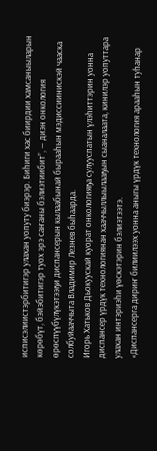исписэлиистэрбитигэр улахан уопуту биэрэр. Биһиги хас биирдии хамсаныыларын көрөбүт, бэйэбитигэр туох эрэ саҥаны бэлиэтиибит”, — диэн онкология өрөспүүбүлүкэтээҕи диспансерын кылаабынай бырааһын мэдиссиинискэй чааска солбуйааччыта Владимир Лезнев быһаарда.
Игорь Хатьков Дьокуускай куорат онкологияҕа сулууспатын үлэһиттэрин уонна диспансер үрдүк технологиянан хааччыллыылааҕын сыаналаата, кинилэр уопуттара улахан интэриэһи үөскэтэрин бэлиэтээтэ.
«Диспансерга дириҥ билиилээх уонна аныгы үрдүк технология арааһын туһанар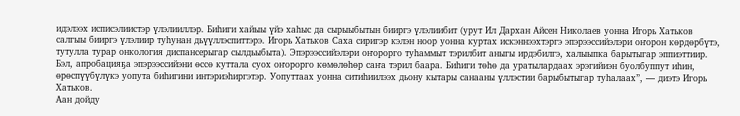идэлээх исписэлиистэр үлэлииллэр. Биһиги хайыы үйэ хаһыс да сырыыбытын бииргэ үлэлиибит (урут Ил Дархан Айсен Николаев уонна Игорь Хатьков салгыы бииргэ үлэлиир туһунан дьүүллэспиттэрэ. Игорь Хатьков Саха сиригэр кэлэн ноор уонна куртах искэннээхтэргэ эпэрээссийэлэри оҥорон көрдөрбүтэ, тутулла турар онкология диспансерыгар сылдьыбыта). Эпэрээссийэлэри оҥорорго туһаммыт тэрилбит аныгы ирдэбилгэ, халыыпка барытыгар эппиэттиир. Бэл, апробацияҕа эпэрээссийэни өссө куттала суох оҥорорго көмөлөһөр саҥа тэрил баара. Биһиги төһө да уратылардаах эрэгийиэн буолбуппут иһин, өрөспүүбүлүкэ уопута биһигини интэриэһиргэтэр. Уопуттаах уонна ситиһиилээх дьону кытары санааны үллэстии барыбытыгар туһалаах”, — диэтэ Игорь Хатьков.
Аан дойду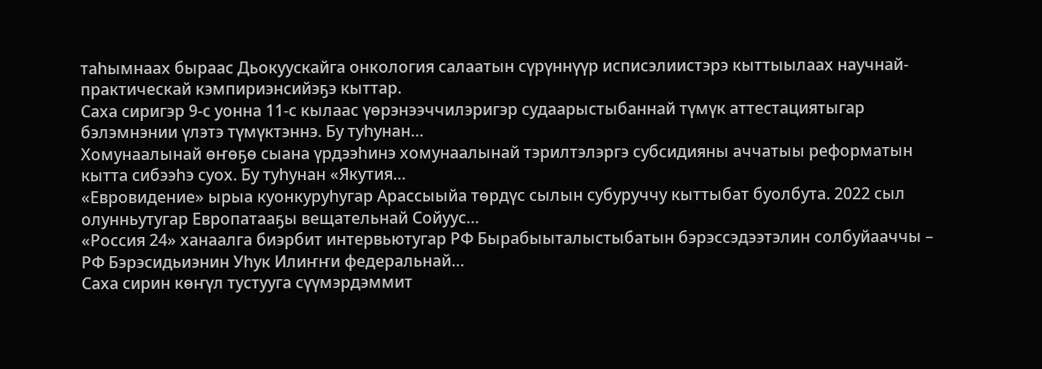таһымнаах быраас Дьокуускайга онкология салаатын сүрүннүүр исписэлиистэрэ кыттыылаах научнай-практическай кэмпириэнсийэҕэ кыттар.
Саха сиригэр 9-с уонна 11-с кылаас үөрэнээччилэригэр судаарыстыбаннай түмүк аттестациятыгар бэлэмнэнии үлэтэ түмүктэннэ. Бу туһунан…
Хомунаалынай өҥөҕө сыана үрдээһинэ хомунаалынай тэрилтэлэргэ субсидияны аччатыы реформатын кытта сибээһэ суох. Бу туһунан «Якутия…
«Евровидение» ырыа куонкуруһугар Арассыыйа төрдүс сылын субуруччу кыттыбат буолбута. 2022 сыл олунньутугар Европатааҕы вещательнай Сойуус…
«Россия 24» ханаалга биэрбит интервьютугар РФ Бырабыыталыстыбатын бэрэссэдээтэлин солбуйааччы – РФ Бэрэсидьиэнин Уһук Илиҥҥи федеральнай…
Саха сирин көҥүл тустууга сүүмэрдэммит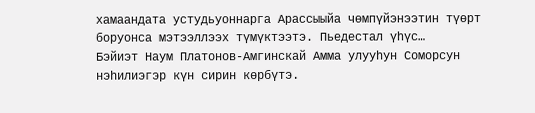хамаандата устудьуоннарга Арассыыйа чөмпүйэнээтин түөрт боруонса мэтээллээх түмүктээтэ. Пьедестал үһүс…
Бэйиэт Наум Платонов-Амгинскай Амма улууһун Соморсун нэһилиэгэр күн сирин көрбүтэ.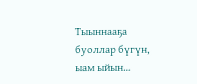Тыыннааҕа буоллар бүгүн, ыам ыйын…